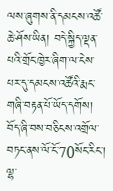ལས་ཞུགས་ནི་དམངས་འཚོ་ཆེ་ཤོས་ཡིན། བདེ་སྐྱིད་ལྡན་པའི་གྲོང་ཁྱེར་ཞིག་ལ་ངེས་པར་དུ་དམངས་འཚོའི་རྨང་གཞི་བརྟན་པོ་ཡོད་དགོས། བོད་ཞི་བས་བཅིངས་འགྲོལ་བཏང་ནས་ལོ་ངོ་70སོང་རིང་། ལྷ་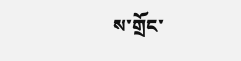ས་གྲོང་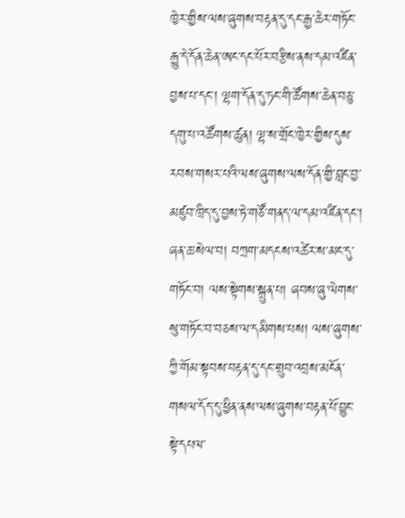ཁྱེར་གྱིས་ལས་ཞུགས་བརྟན་དུ་དང་རྒྱ་ཆེར་གཏོང་རྒྱུ་དེ་དོན་ཆེན་ཨང་དང་པོར་བརྩིས་ནས་དམ་འཛིན་བྱས་པ་དང་། ལྷག་དོན་དུ་ཏང་གི་ཚོགས་ཆེན་བཅུ་དགུ་པ་འཚོགས་ཚུན། ལྷ་ས་གྲོང་ཁྱེར་གྱིས་དུས་རབས་གསར་པའི་ལས་ཞུགས་ལས་དོན་གྱི་བླང་བྱ་མཛུབ་ཁྲིད་དུ་བྱས་ཏེ་གཙོ་གནད་ལ་དམ་འཛིན་དང་། ཞན་ཆ་སེལ་བ། བཀྲག་མདངས་འཚེར་ས་མང་དུ་གཏོང་བ། ལས་སྟེགས་སྐྲུན་པ། ཞབས་ཞུ་ལེགས་སུ་གཏོང་བ་བཅས་ལ་དམིགས་པས། ལས་ཞུགས་ཀྱི་གོམ་སྟབས་བརྟན་དུ་དང་གྲུབ་འབྲས་མངོན་གསལ་དོད་དུ་ཕྱིན་ནས་ལས་ཞུགས་བརྟན་པོ་བྱུང་སྟེ་དཔལ་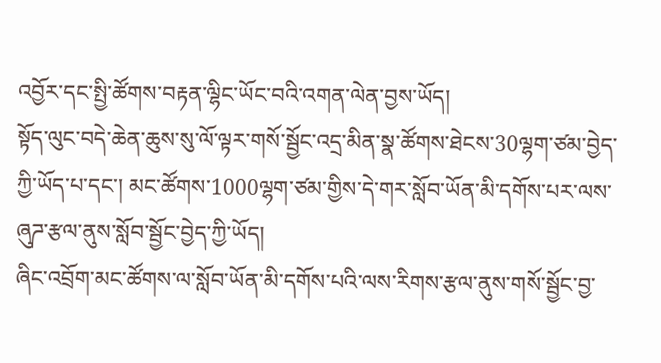འབྱོར་དང་སྤྱི་ཚོགས་བརྟན་ལྷིང་ཡོང་བའི་འགན་ལེན་བྱས་ཡོད།
སྟོད་ལུང་བདེ་ཆེན་ཆུས་སུ་ལོ་ལྟར་གསོ་སྦྱོང་འདྲ་མིན་སྣ་ཚོགས་ཐེངས་30ལྷག་ཙམ་བྱེད་ཀྱི་ཡོད་པ་དང་། མང་ཚོགས་1000ལྷག་ཙམ་གྱིས་དེ་གར་སློབ་ཡོན་མི་དགོས་པར་ལས་ཞུཌ་རྩལ་ནུས་སློབ་སྦྱོང་བྱེད་ཀྱི་ཡོད།
ཞིང་འབྲོག་མང་ཚོགས་ལ་སློབ་ཡོན་མི་དགོས་པའི་ལས་རིགས་རྩལ་ནུས་གསོ་སྦྱོང་བྱ་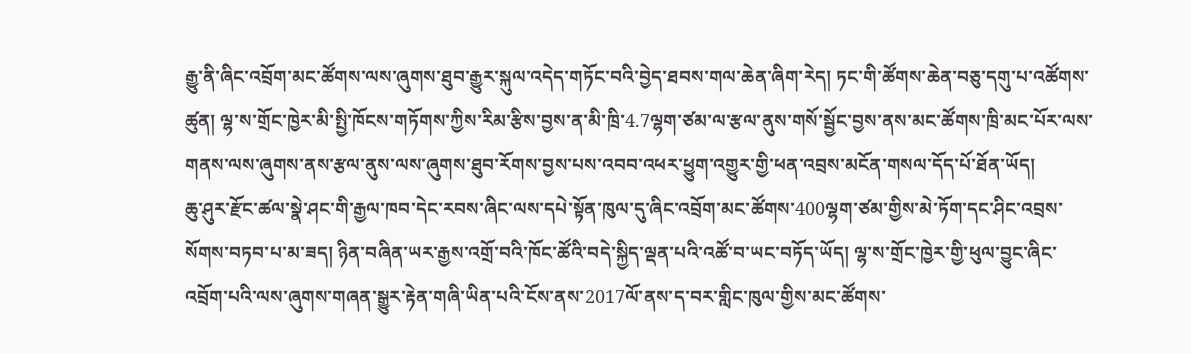རྒྱུ་ནི་ཞིང་འབྲོག་མང་ཚོགས་ལས་ཞུགས་ཐུབ་རྒྱུར་སྐུལ་འདེད་གཏོང་བའི་བྱེད་ཐབས་གལ་ཆེན་ཞིག་རེད། ཏང་གི་ཚོགས་ཆེན་བཅུ་དགུ་པ་འཚོགས་ཚུན། ལྷ་ས་གྲོང་ཁྱེར་མི་སྤྱི་ཁོངས་གཏོགས་ཀྱིས་རིམ་རྩིས་བྱས་ན་མི་ཁྲི་4.7ལྷག་ཙམ་ལ་རྩལ་ནུས་གསོ་སྦྱོང་བྱས་ནས་མང་ཚོགས་ཁྲི་མང་པོར་ལས་གནས་ལས་ཞུགས་ནས་རྩལ་ནུས་ལས་ཞུགས་ཐུབ་རོགས་བྱས་པས་འབབ་འཕར་ཕྱུག་འགྱུར་གྱི་ཕན་འབྲས་མངོན་གསལ་དོད་པོ་ཐོན་ཡོད།
ཆུ་ཤུར་རྫོང་ཚལ་སྣེ་ཤང་གི་རྒྱལ་ཁབ་དེང་རབས་ཞིང་ལས་དཔེ་སྟོན་ཁུལ་དུ་ཞིང་འབྲོག་མང་ཚོགས་400ལྷག་ཙམ་གྱིས་མེ་ཏོག་དང་ཤིང་འབྲས་སོགས་བཏབ་པ་མ་ཟད། ཉིན་བཞིན་ཡར་རྒྱས་འགྲོ་བའི་ཁོང་ཚོའི་བདེ་སྐྱིད་ལྡན་པའི་འཚོ་བ་ཡང་བཏོད་ཡོད། ལྷ་ས་གྲོང་ཁྱེར་གྱི་ཕུལ་བྱུང་ཞིང་འབྲོག་པའི་ལས་ཞུགས་གཞན་སྒྱུར་རྟེན་གཞི་ཡིན་པའི་ངོས་ནས་2017ལོ་ནས་ད་བར་གླིང་ཁུལ་གྱིས་མང་ཚོགས་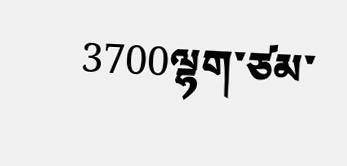3700ལྷག་ཙམ་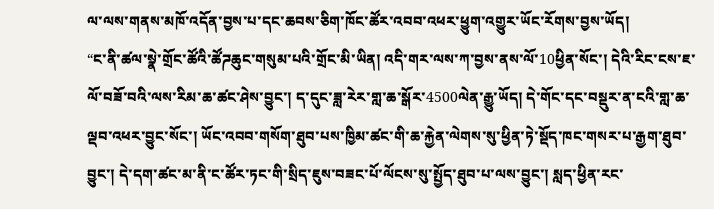ལ་ལས་གནས་མཁོ་འདོན་བྱས་པ་དང་ཆབས་ཅིག་ཁོང་ཚོར་འབབ་འཕར་ཕྱུག་འགྱུར་ཡོང་རོགས་བྱས་ཡོད།
“ང་ནི་ཚལ་སྣེ་གྲོང་ཚོའི་ཚོཌཆུང་གསུམ་པའི་གྲོང་མི་ཡིན། འདི་གར་ལས་ཀ་བྱས་ནས་ལོ་10ཕྱིན་སོང་། དེའི་རིང་ངས་ཇ་ལོ་བཟོ་བའི་ལས་རིམ་ཆ་ཚང་ཤེས་བྱུང་། ད་དུང་ཟླ་རེར་གླ་ཆ་སྒོར་4500ལེན་རྒྱུ་ཡོད། དེ་གོང་དང་བསྡུར་ན་ངའི་གླ་ཆ་ལྡབ་འཕར་བྱུང་སོང་། ཡོང་འབབ་གསོག་ཐུབ་པས་ཁྱིམ་ཚང་གི་ཆ་རྐྱེན་ལེགས་སུ་ཕྱིན་ཏེ་སྡོད་ཁང་གསར་པ་རྒྱག་ཐུབ་བྱུང་། དེ་དག་ཚང་མ་ནི་ང་ཚོར་ཏང་གི་སྲིད་ཇུས་བཟང་པོ་ལོངས་སུ་སྤྱོད་ཐུབ་པ་ལས་བྱུང་། སླད་ཕྱིན་རང་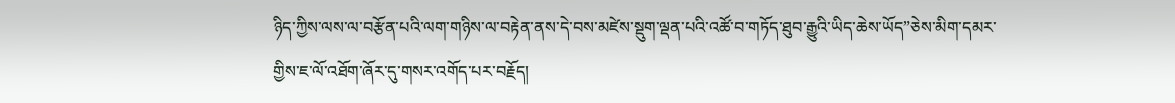ཉིད་ཀྱིས་ལས་ལ་བརྩོན་པའི་ལག་གཉིས་ལ་བརྟེན་ནས་དེ་བས་མཛེས་སྡུག་ལྡན་པའི་འཚོ་བ་གཏོད་ཐུབ་རྒྱུའི་ཡིད་ཆེས་ཡོད”ཅེས་མིག་དམར་གྱིས་ཇ་ལོ་འཐོག་ཞོར་དུ་གསར་འགོད་པར་བརྗོད།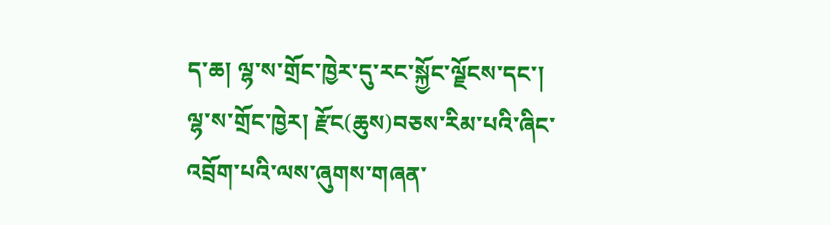ད་ཆ། ལྷ་ས་གྲོང་ཁྱེར་དུ་རང་སྐྱོང་ལྗོངས་དང་། ལྷ་ས་གྲོང་ཁྱེར། རྫོང(ཆུས)བཅས་རིམ་པའི་ཞིང་འབྲོག་པའི་ལས་ཞུགས་གཞན་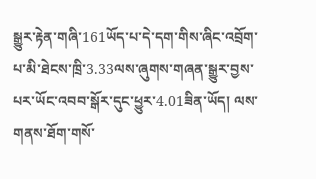སྒྱུར་རྟེན་གཞི་161ཡོད་པ་དེ་དག་གིས་ཞིང་འབྲོག་པ་མི་ཐེངས་ཁྲི་3.33ལས་ཞུགས་གཞན་སྒྱུར་བྱས་པར་ཡོང་འབབ་སྒོར་དུང་ཕྱུར་4.01ཟིན་ཡོད། ལས་གནས་ཐོག་གསོ་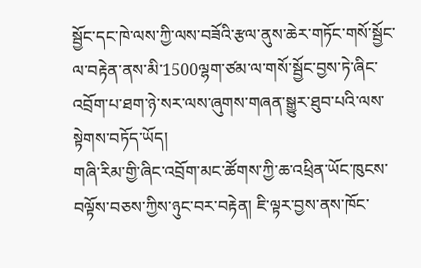སྦྱོང་དང་ཁེ་ལས་ཀྱི་ལས་བཟོའི་རྩལ་ནུས་ཆེར་གཏོང་གསོ་སྦྱོང་ལ་བརྟེན་ནས་མི་1500ལྷག་ཙམ་ལ་གསོ་སྦྱོང་བྱས་ཏེ་ཞིང་འབྲོག་པ་ཐག་ཉེ་སར་ལས་ཞུགས་གཞན་སྒྱུར་ཐུབ་པའི་ལས་སྟེགས་བཏོད་ཡོད།
གཞི་རིམ་གྱི་ཞིང་འབྲོག་མང་ཚོགས་ཀྱི་ཆ་འཕྲིན་ཡོང་ཁུངས་བལྟོས་བཅས་ཀྱིས་ཉུང་བར་བརྟེན། ཇི་ལྟར་བྱས་ནས་ཁོང་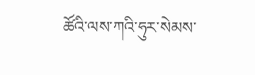ཚོའི་ལས་ཀའི་ཧུར་སེམས་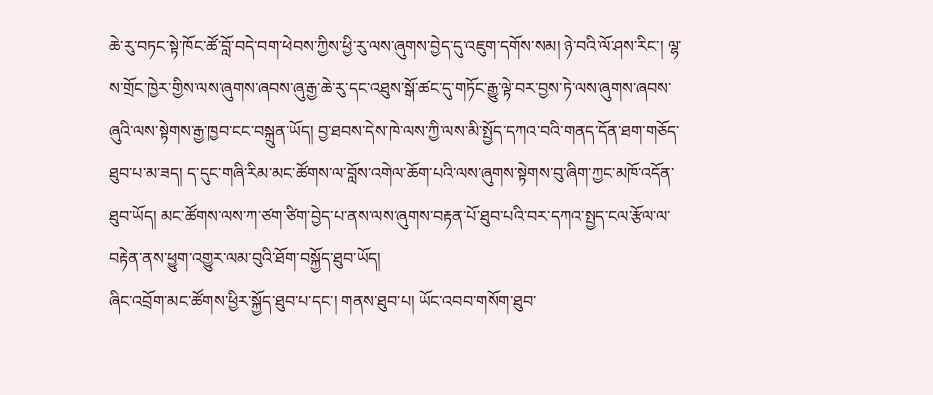ཆེ་རུ་བཏང་སྟེ་ཁོང་ཚོ་བློ་བདེ་བག་ཕེབས་ཀྱིས་ཕྱི་རུ་ལས་ཞུགས་བྱེད་དུ་འཇུག་དགོས་སམ། ཉེ་བའི་ལོ་ཤས་རིང་། ལྷ་ས་གྲོང་ཁྱེར་གྱིས་ལས་ཞུགས་ཞབས་ཞུ་རྒྱ་ཆེ་རུ་དང་འཐུས་སྒོ་ཚང་དུ་གཏོང་རྒྱུ་ལྟེ་བར་བྱས་ཏེ་ལས་ཞུགས་ཞབས་ཞུའི་ལས་སྟེགས་རྒྱ་ཁྱབ་ངང་བསྐྲུན་ཡོད། བྱ་ཐབས་དེས་ཁེ་ལས་ཀྱི་ལས་མི་སྤྱོད་དཀའ་བའི་གནད་དོན་ཐག་གཅོད་ཐུབ་པ་མ་ཟད། ད་དུང་གཞི་རིམ་མང་ཚོགས་ལ་བློས་འགེལ་ཆོག་པའི་ལས་ཞུགས་སྟེགས་བུ་ཞིག་ཀྱང་མཁོ་འདོན་ཐུབ་ཡོད། མང་ཚོགས་ལས་ཀ་ཙག་ཙིག་བྱེད་པ་ནས་ལས་ཞུགས་བརྟན་པོ་ཐུབ་པའི་བར་དཀའ་སྤྱད་ངལ་རྩོལ་ལ་བརྟེན་ནས་ཕྱུག་འགྱུར་ལམ་བུའི་ཐོག་བསྐྱོད་ཐུབ་ཡོད།
ཞིང་འབྲོག་མང་ཚོགས་ཕྱིར་སྐྱོད་ཐུབ་པ་དང་། གནས་ཐུབ་པ། ཡོང་འབབ་གསོག་ཐུབ་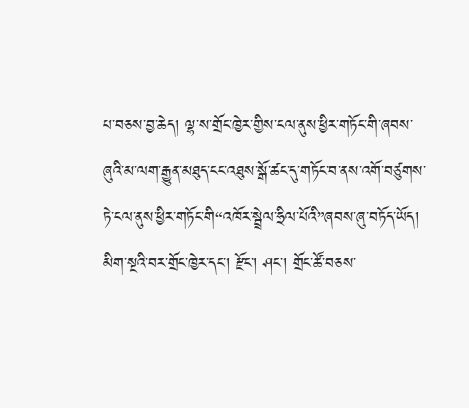པ་བཅས་བྱ་ཆེད། ལྷ་ས་གྲོང་ཁྱེར་གྱིས་ངལ་ནུས་ཕྱིར་གཏོང་གི་ཞབས་ཞུའི་མ་ལག་རྒྱུན་མཐུད་ངང་འཐུས་སྒོ་ཚང་དུ་གཏོང་བ་ནས་འགོ་བཙུགས་ཏེ་ངལ་ནུས་ཕྱིར་གཏོང་གི“འཁོར་སྦྲེལ་ཧྲིལ་པོའི”ཞབས་ཞུ་བཏོད་ཡོད། མིག་སྔའི་བར་གྲོང་ཁྱེར་དང་། རྫོང་། ཤང་། གྲོང་ཚོ་བཅས་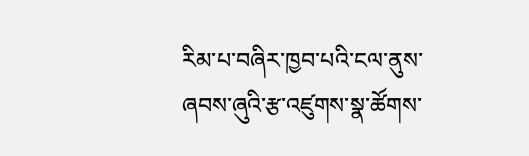རིམ་པ་བཞིར་ཁྱབ་པའི་ངལ་ནུས་ཞབས་ཞུའི་རྩ་འཛུགས་སྣ་ཚོགས་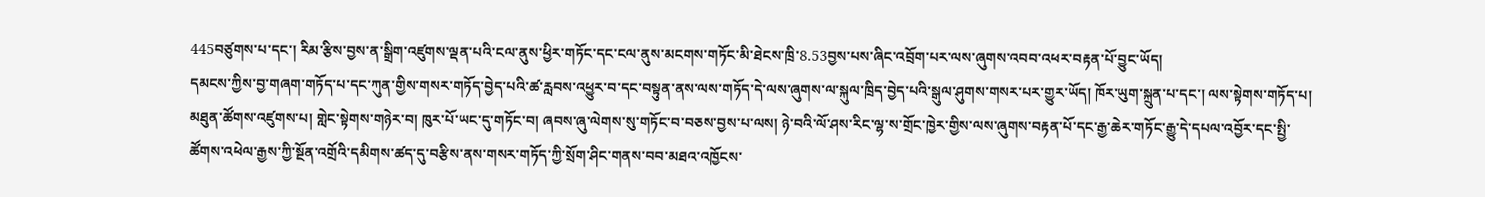445བཙུགས་པ་དང་། རིམ་རྩིས་བྱས་ན་སྒྲིག་འཛུགས་ལྡན་པའི་ངལ་ནུས་ཕྱིར་གཏོང་དང་ངལ་ནུས་མངགས་གཏོང་མི་ཐེངས་ཁྲི་8.53བྱས་པས་ཞིང་འབྲོག་པར་ལས་ཞུགས་འབབ་འཕར་བརྟན་པོ་བྱུང་ཡོད།
དམངས་ཀྱིས་བྱ་གཞག་གཏོད་པ་དང་ཀུན་གྱིས་གསར་གཏོད་བྱེད་པའི་ཚ་རླབས་འཕྱུར་བ་དང་བསྟུན་ནས་ལས་གཏོད་དེ་ལས་ཞུགས་ལ་སྐུལ་ཁྲིད་བྱེད་པའི་སྒུལ་ཤུགས་གསར་པར་གྱུར་ཡོད། ཁོར་ཡུག་སྐྲུན་པ་དང་། ལས་སྟེགས་གཏོད་པ། མཐུན་ཚོགས་འཛུགས་པ། གླེང་སྟེགས་གཉེར་བ། ཁུར་པོ་ཡང་དུ་གཏོང་བ། ཞབས་ཞུ་ལེགས་སུ་གཏོང་བ་བཅས་བྱས་པ་ལས། ཉེ་བའི་ལོ་ཤས་རིང་ལྷ་ས་གྲོང་ཁྱེར་གྱིས་ལས་ཞུགས་བརྟན་པོ་དང་རྒྱ་ཆེར་གཏོང་རྒྱུ་དེ་དཔལ་འབྱོར་དང་སྤྱི་ཚོགས་འཕེལ་རྒྱས་ཀྱི་སྔོན་འགྲོའི་དམིགས་ཚད་དུ་བརྩིས་ནས་གསར་གཏོད་ཀྱི་སྲོག་ཤིང་གནས་བབ་མཐའ་འཁྱོངས་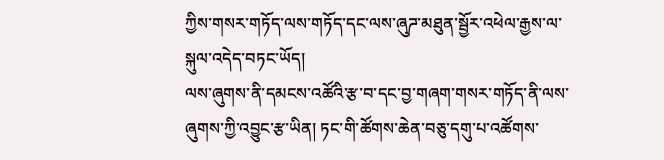ཀྱིས་གསར་གཏོད་ལས་གཏོད་དང་ལས་ཞུཌ་མཐུན་སྦྱོར་འཕེལ་རྒྱས་ལ་སྐུལ་འདེད་བཏང་ཡོད།
ལས་ཞུགས་ནི་དམངས་འཚོའི་རྩ་བ་དང་བྱ་གཞག་གསར་གཏོད་ནི་ལས་ཞུགས་ཀྱི་འབྱུང་རྩ་ཡིན། ཏང་གི་ཚོགས་ཆེན་བཅུ་དགུ་པ་འཚོགས་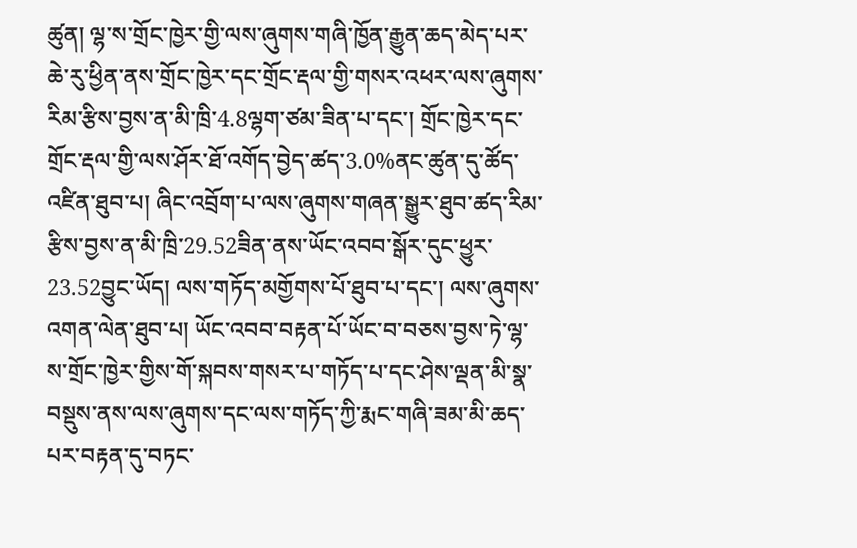ཚུན། ལྷ་ས་གྲོང་ཁྱེར་གྱི་ལས་ཞུགས་གཞི་ཁྱོན་རྒྱུན་ཆད་མེད་པར་ཆེ་རུ་ཕྱིན་ནས་གྲོང་ཁྱེར་དང་གྲོང་རྡལ་གྱི་གསར་འཕར་ལས་ཞུགས་རིམ་རྩིས་བྱས་ན་མི་ཁྲི་4.8ལྷག་ཙམ་ཟིན་པ་དང་། གྲོང་ཁྱེར་དང་གྲོང་རྡལ་གྱི་ལས་ཤོར་ཐོ་འགོད་བྱེད་ཚད་3.0%ནང་ཚུན་དུ་ཚོད་འཛིན་ཐུབ་པ། ཞིང་འབྲོག་པ་ལས་ཞུགས་གཞན་སྒྱུར་ཐུབ་ཚད་རིམ་རྩིས་བྱས་ན་མི་ཁྲི་29.52ཟིན་ནས་ཡོང་འབབ་སྒོར་དུང་ཕྱུར་23.52བྱུང་ཡོད། ལས་གཏོད་མགྱོགས་པོ་ཐུབ་པ་དང་། ལས་ཞུགས་འགན་ལེན་ཐུབ་པ། ཡོང་འབབ་བརྟན་པོ་ཡོང་བ་བཅས་བྱས་ཏེ་ལྷ་ས་གྲོང་ཁྱེར་གྱིས་གོ་སྐབས་གསར་པ་གཏོད་པ་དང་ཤེས་ལྡན་མི་སྣ་བསྡུས་ནས་ལས་ཞུགས་དང་ལས་གཏོད་ཀྱི་རྨང་གཞི་ཟམ་མི་ཆད་པར་བརྟན་དུ་བཏང་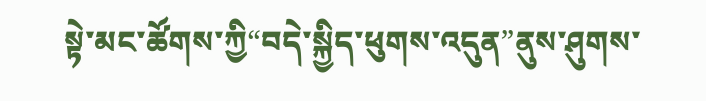སྟེ་མང་ཚོགས་ཀྱི“བདེ་སྐྱིད་ཕུགས་འདུན”ནུས་ཤུགས་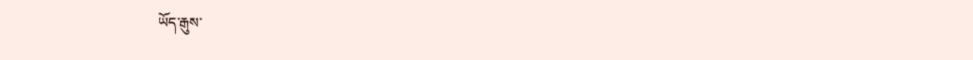ཡོད་རྒུས་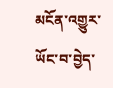མངོན་འགྱུར་ཡོང་བ་བྱེད་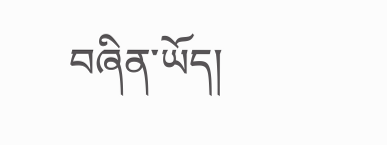བཞིན་ཡོད།